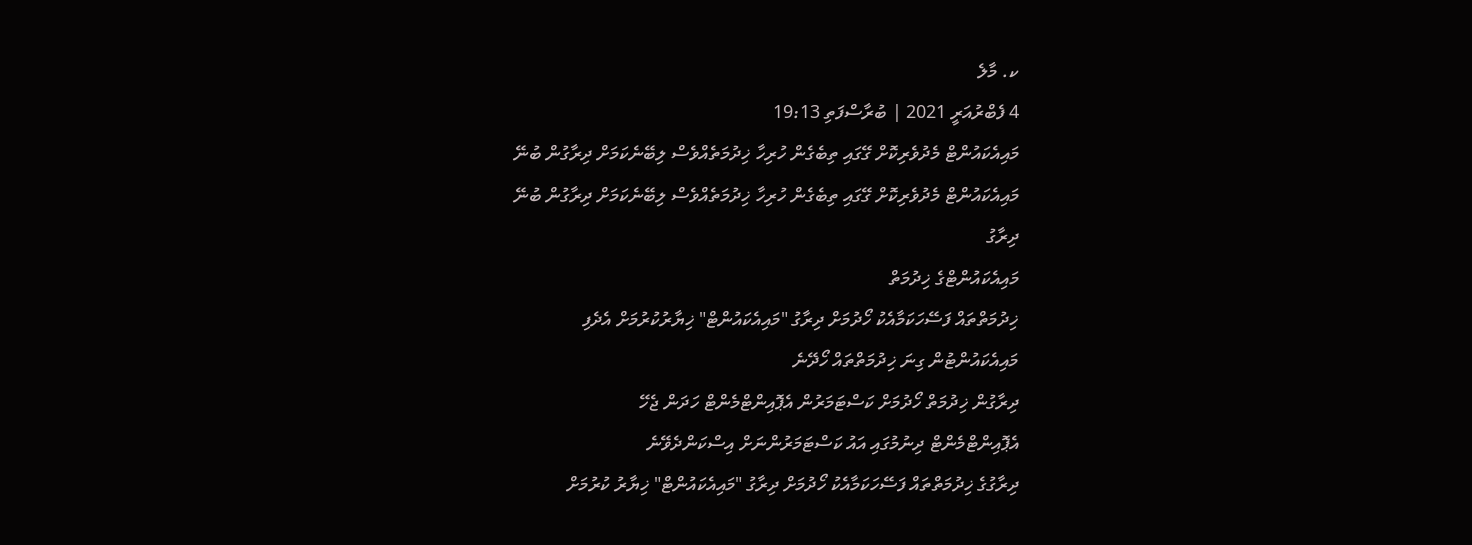ކ. މާލެ
4 ފެބްރުއަރީ 2021 | ބުރާސްފަތި 19:13
މައިއެކައުންޓް މެދުވެރިކޮށް ގޭގައި ތިބެގެން ހުރިހާ ޚިދުމަތެއްވެސް ލިބޭނެކަމަށް ދިރާގުން ބުނޭ
މައިއެކައުންޓް މެދުވެރިކޮށް ގޭގައި ތިބެގެން ހުރިހާ ޚިދުމަތެއްވެސް ލިބޭނެކަމަށް ދިރާގުން ބުނޭ
ދިރާގު
މައިއެކައުންޓްގެ ޚިދުމަތް
ޚިދުމަތްތައް ފަސޭހަކަމާއެކު ހޯދުމަށް ދިރާގު "މައިއެކައުންޓް" ޚިޔާރުކުރުމަށް އެދެފި
މައިއެކައުންޓުން ގިނަ ޚިދުމަތްތައް ހޯދޭނެ
ދިރާގުން ޚިދުމަތް ހޯދުމަށް ކަސްޓަމަރުން އެޕޮއިންޓްމެންޓް ހަދަން ޖެހޭ
އެޕޮއިންޓްމެންޓް ދިނުމުގައި އައު ކަސްޓަމަރުންނަށް އިސްކަންދެވޭނެ
ދިރާގުގެ ޚިދުމަތްތައް ފަސޭހަކަމާއެކު ހޯދުމަށް ދިރާގު "މައިއެކައުންޓް" ޚިޔާރު ކުރުމަށް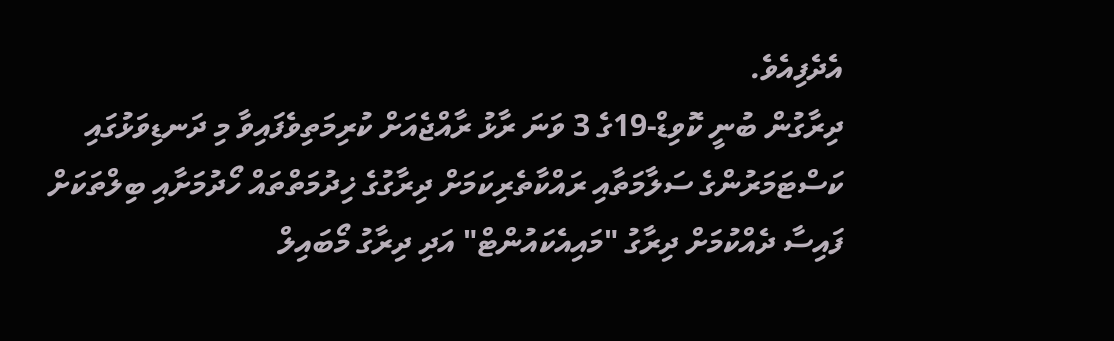އެދެފިއެވެ.
ދިރާގުން ބުނީ ކޮވިޑް-19ގެ 3 ވަނަ ރާޅު ރާއްޖެއަށް ކުރިމަތިވެފައިވާ މި ދަނޑިވަޅުގައި ކަސްޓަމަރުންގެ ސަލާމަތާއި ރައްކާތެރިކަމަށް ދިރާގުގެ ޚިދުމަތްތައް ހޯދުމަށާއި ބިލްތަކަށް ފައިސާ ދެއްކުމަށް ދިރާގު "މައިއެކައުންޓް" އަދި ދިރާގު މޯބައިލް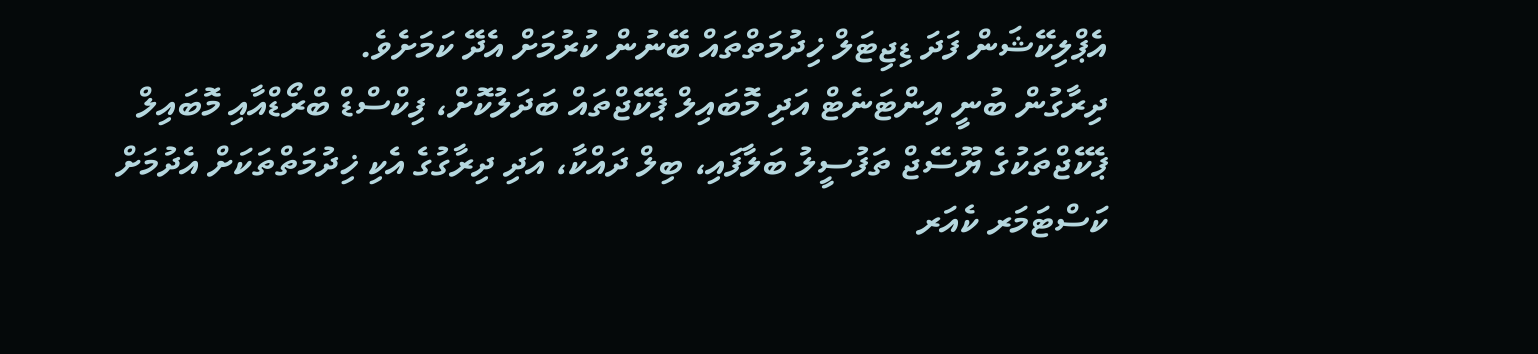އެޕްލިކޭޝަން ފަދަ ޑިޖިޓަލް ޚިދުމަތްތައް ބޭނުން ކުރުމަށް އެދޭ ކަމަށެވެ.
ދިރާގުން ބުނީ އިންޓަނެޓް އަދި މޮބައިލް ޕެކޭޖްތައް ބަދަލުކޮށް، ފިކްސްޑް ބްރޯޑްއާއި މޮބައިލް ޕެކޭޖްތަކުގެ ޔޫސޭޖް ތަފުސީލު ބަލާފައި، ބިލް ދައްކާ، އަދި ދިރާގުގެ އެކި ޚިދުމަތްތަކަށް އެދުމަށް ކަސްޓަމަރ ކެއަރ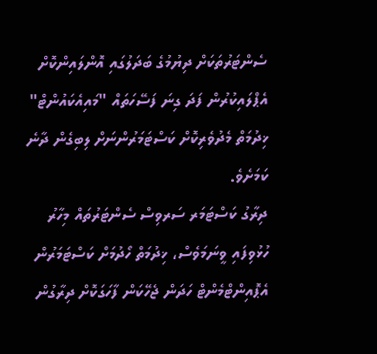ސެންޓަރުތަކަށް ދިޔުމުގެ ބަދަލުގައި އޮންލައިންކޮށް އެޕްލައިކުރުން ފަދަ ގިނަ ފަސޭހަތައް "މައިއެކައުންޓް" ޚިދުމަތް މެދުވެރިކޮށް ކަސްޓަމަރުންނަށް ލިބިގެން ދާނެ ކަމަށެވެ.
ދިރާގު ކަސްޓަމަރ ސަރވިސް ސެންޓަރުތައް މިހާރު ހުޅުވިފައި ވީނަމަވެސް، ޚިދުމަތް ހޯދުމަށް ކަސްޓަމަރުން އެޕޮއިންޓްމެންޓް ހަދަން ޖެހޭކަން ފާހަގަކޮށް ދިރާގުން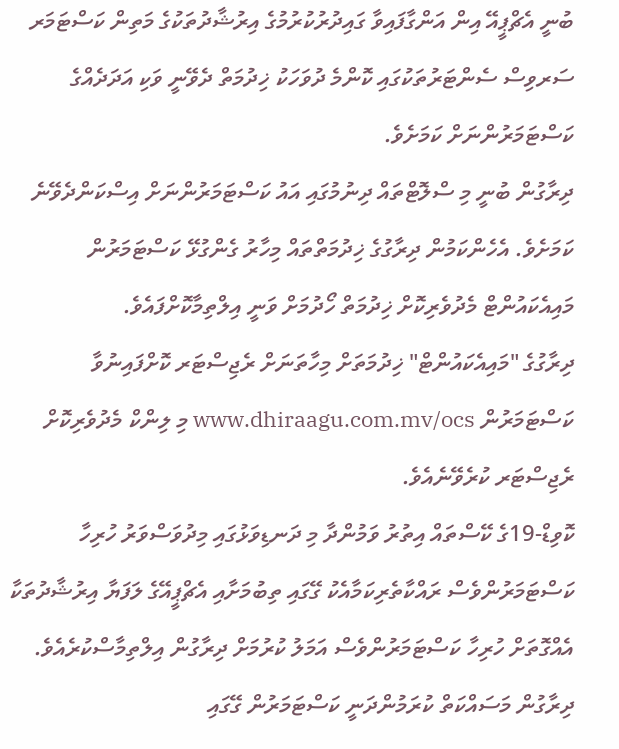ބުނީ އެޗްޕީއޭ އިން އަންގާފައިވާ ގައިދުރުކުރުމުގެ އިރުޝާދުތަކުގެ މަތިން ކަސްޓަމަރ ސަރވިސް ސެންޓަރުތަކުގައި ކޮންމެ ދުވަހަކު ޚިދުމަތް ދެވޭނީ ވަކި އަދަދެއްގެ ކަސްޓަމަރުންނަށް ކަމަށެވެ.
ދިރާގުން ބުނީ މި ސްލޮޓްތައް ދިނުމުގައި އައު ކަސްޓަމަރުންނަށް އިސްކަންދެވޭނެ ކަމަށެވެ. އެހެންކަމުން ދިރާގުގެ ޚިދުމަތްތައް މިހާރު ގެންގުޅޭ ކަސްޓަމަރުން މައިއެކައުންޓް މެދުވެރިކޮށް ޚިދުމަތް ހޯދުމަށް ވަނީ އިލްތިމާކޮށްފައެވެ.
ދިރާގުގެ "މައިއެކައުންޓް" ޚިދުމަތަށް މިހާތަނަށް ރެޖިސްޓަރ ކޮށްފައިނުވާ ކަސްޓަމަރުން www.dhiraagu.com.mv/ocs މި ލިންކް މެދުވެރިކޮށް ރެޖިސްޓަރ ކުރެވޭނެއެވެ.
ކޮވިޑް-19ގެ ކޭސްތައް އިތުރު ވަމުންދާ މި ދަނޑިވަޅުގައި މިދުވަސްވަރު ހުރިހާ ކަސްޓަމަރުންވެސް ރައްކާތެރިކަމާއެކު ގޭގައި ތިބުމަށާއި އެޗްޕީއޭގެ ލަފަޔާ އިރުޝާދުތަކާ އެއްގޮތަށް ހުރިހާ ކަސްޓަމަރުންވެސް އަމަލު ކުރުމަށް ދިރާގުން އިލްތިމާސްކުރެއެވެ. ދިރާގުން މަސައްކަތް ކުރަމުންދަނީ ކަސްޓަމަރުން ގޭގައި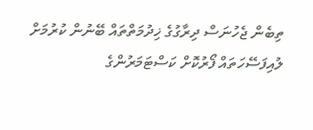ތިބެން ޖެހުނަސް ދިރާގުގެ ޚިދުމަތްތައް ބޭނުން ކުރުމަށް ލުއިފަސޭހަތައް ފޯރުކޮށް ކަސްޓަމަރުންގެ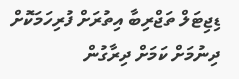ޑިޖިޓަލް ތަޖްރިބާ އިތުރަށް ފުރިހަމަކޮށް ދިނުމަށް ކަމަށް ދިރާގުން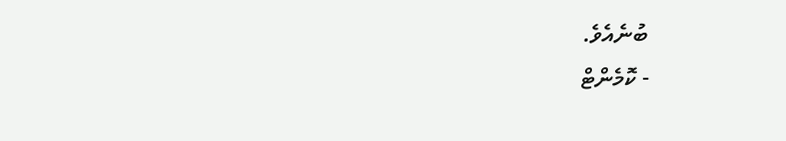ބުނެއެވެ.
- ކޮމެންޓް